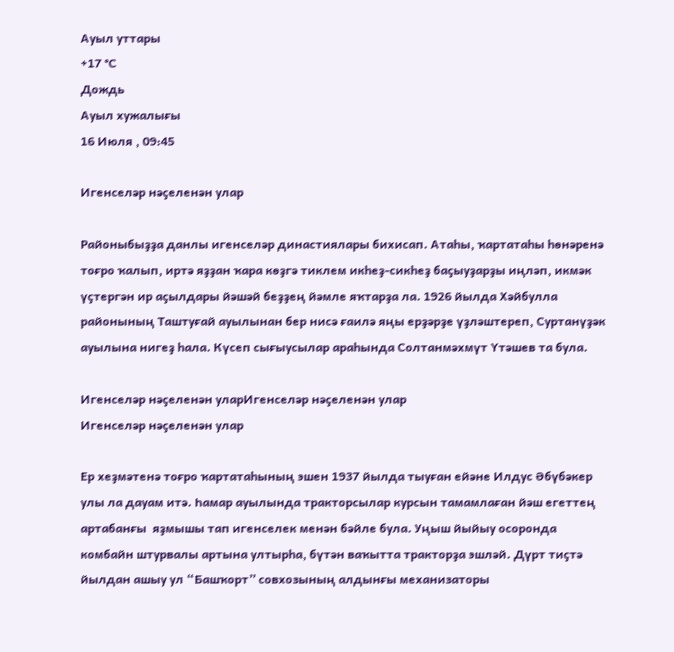Ауыл уттары
+17 °С
Дождь
Ауыл хужалығы
16 Июля , 09:45

Игенселәр нәҫеленән улар

Районыбыҙҙа данлы игенселәр династиялары бихисап. Атаһы, ҡартатаһы һөнәренә тоғро ҡалып, иртә яҙҙан ҡара көҙгә тиклем икһеҙ-сикһеҙ баҫыуҙарҙы иңләп, икмәк үҫтергән ир аҫылдары йәшәй беҙҙең йәмле яҡтарҙа ла. 1926 йылда Хәйбулла районының Таштуғай ауылынан бер нисә ғаилә яңы ерҙәрҙе үҙләштереп, Суртанүҙәк ауылына нигеҙ һала. Күсеп сығыусылар араһында Солтанмәхмүт Үтәшев та була.

Игенселәр нәҫеленән уларИгенселәр нәҫеленән улар
Игенселәр нәҫеленән улар

Ер хеҙмәтенә тоғро ҡартатаһының эшен 1937 йылда тыуған ейәне Илдус Әбүбәкер улы ла дауам итә. Һамар ауылында тракторсылар курсын тамамлаған йәш егеттең артабанғы  яҙмышы тап игенселек менән бәйле була. Уңыш йыйыу осоронда комбайн штурвалы артына ултырһа, бүтән ваҡытта тракторҙа эшләй. Дүрт тиҫтә йылдан ашыу ул “Башҡорт” совхозының алдынғы механизаторы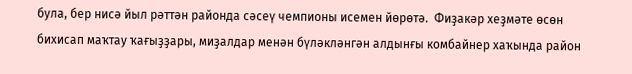була, бер нисә йыл рәттән районда сәсеү чемпионы исемен йөрөтә.  Фиҙакәр хеҙмәте өсөн бихисап маҡтау ҡағыҙҙары, миҙалдар менән бүләкләнгән алдынғы комбайнер хаҡында район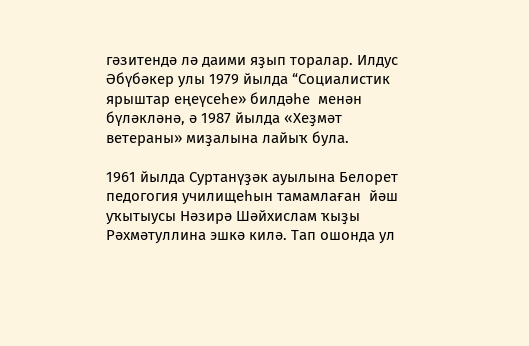гәзитендә лә даими яҙып торалар. Илдус Әбүбәкер улы 1979 йылда “Социалистик ярыштар еңеүсеһе» билдәһе  менән бүләкләнә, ә 1987 йылда «Хеҙмәт ветераны» миҙалына лайыҡ була.

1961 йылда Суртанүҙәк ауылына Белорет педогогия училищеһын тамамлаған  йәш уҡытыусы Нәзирә Шәйхислам ҡыҙы Рәхмәтуллина эшкә килә. Тап ошонда ул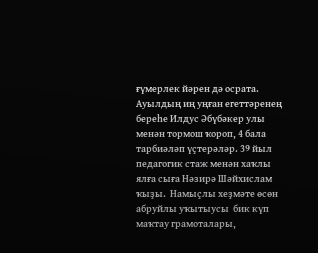ғүмерлек йәрен дә осрата. Ауылдың иң уңған егеттәренең береһе Илдус Әбүбәкер улы менән тормош ҡороп, 4 бала тарбиәләп үҫтерәләр. 39 йыл педагогик стаж менән хаҡлы ялға сыға Нәзирә Шәйхислам ҡыҙы.  Намыҫлы хеҙмәте өсөн абруйлы уҡытыусы  бик күп маҡтау грамоталары,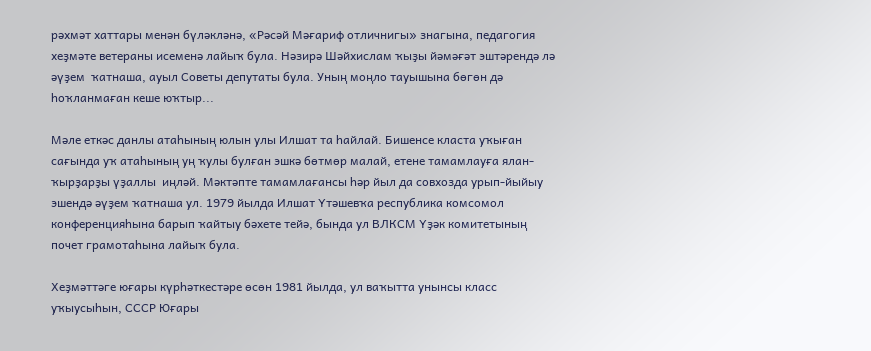рәхмәт хаттары менән бүләкләнә, «Рәсәй Мәғариф отличнигы» знагына, педагогия хеҙмәте ветераны исеменә лайыҡ була. Нәзирә Шәйхислам ҡыҙы йәмәғәт эштәрендә лә әүҙем  ҡатнаша, ауыл Советы депутаты була. Уның моңло тауышына бөгөн дә һоҡланмаған кеше юҡтыр...

Мәле еткәс данлы атаһының юлын улы Илшат та һайлай. Бишенсе класта уҡыған сағында уҡ атаһының уң ҡулы булған эшкә бөтмөр малай, етене тамамлауға ялан-ҡырҙарҙы үҙаллы  иңләй. Мәктәпте тамамлағансы һәр йыл да совхозда урып-йыйыу эшендә әүҙем ҡатнаша ул. 1979 йылда Илшат Үтәшевҡа республика комсомол конференцияһына барып ҡайтыу бәхете тейә, бында ул ВЛКСМ Үҙәк комитетының почет грамотаһына лайыҡ була.

Хеҙмәттәге юғары күрһәткестәре өсөн 1981 йылда, ул ваҡытта унынсы класс уҡыусыһын, СССР Юғары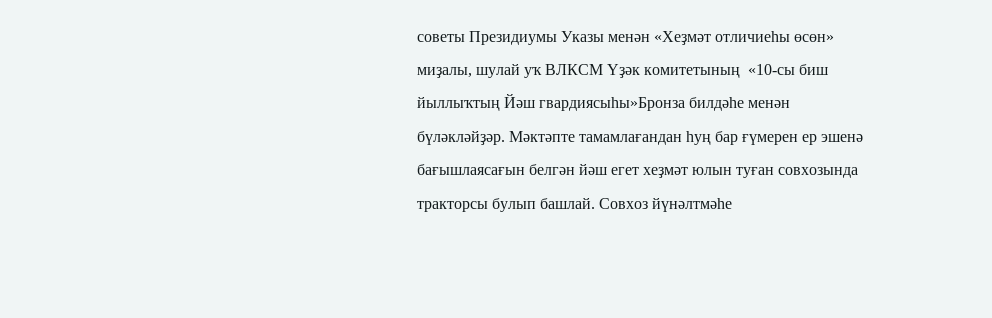советы Президиумы Указы менән «Хеҙмәт отличиеһы өсөн» миҙалы, шулай уҡ ВЛКСМ Үҙәк комитетының  «10-сы биш йыллыҡтың Йәш гвардиясыһы»Бронза билдәһе менән бүләкләйҙәр. Мәктәпте тамамлағандан һуң бар ғүмерен ер эшенә бағышлаясағын белгән йәш егет хеҙмәт юлын туған совхозында тракторсы булып башлай. Совхоз йүнәлтмәһе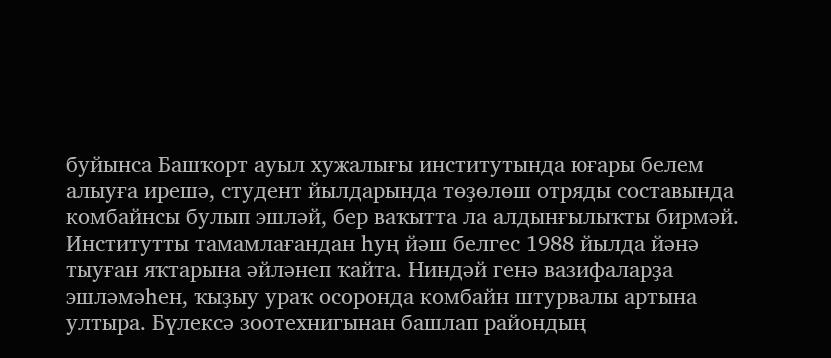буйынса Башҡорт ауыл хужалығы институтында юғары белем алыуға ирешә, студент йылдарында төҙөлөш отряды составында комбайнсы булып эшләй, бер ваҡытта ла алдынғылыҡты бирмәй. Институтты тамамлағандан һуң йәш белгес 1988 йылда йәнә тыуған яҡтарына әйләнеп ҡайта. Ниндәй генә вазифаларҙа эшләмәһен, ҡыҙыу ураҡ осоронда комбайн штурвалы артына ултыра. Бүлексә зоотехнигынан башлап райондың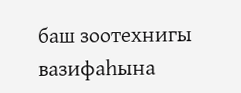баш зоотехнигы вазифаһына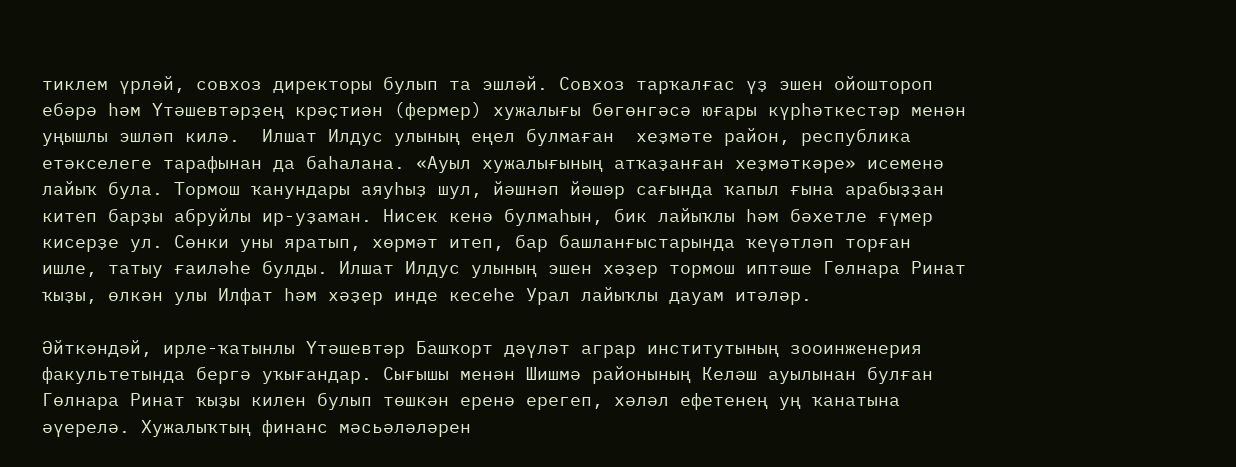тиклем үрләй, совхоз директоры булып та эшләй. Совхоз тарҡалғас үҙ эшен ойоштороп ебәрә һәм Үтәшевтәрҙең крәҫтиән (фермер) хужалығы бөгөнгәсә юғары күрһәткестәр менән уңышлы эшләп килә.  Илшат Илдус улының еңел булмаған  хеҙмәте район, республика етәкселеге тарафынан да баһалана. «Ауыл хужалығының атҡаҙанған хеҙмәткәре» исеменә лайыҡ була. Тормош ҡанундары аяуһыҙ шул, йәшнәп йәшәр сағында ҡапыл ғына арабыҙҙан китеп барҙы абруйлы ир-уҙаман. Нисек кенә булмаһын, бик лайыҡлы һәм бәхетле ғүмер кисерҙе ул. Сөнки уны яратып, хөрмәт итеп, бар башланғыстарында ҡеүәтләп торған ишле, татыу ғаиләһе булды. Илшат Илдус улының эшен хәҙер тормош иптәше Гөлнара Ринат ҡыҙы, өлкән улы Илфат һәм хәҙер инде кесеһе Урал лайыҡлы дауам итәләр.

Әйткәндәй, ирле-ҡатынлы Үтәшевтәр Башҡорт дәүләт аграр институтының зооинженерия факультетында бергә уҡығандар. Сығышы менән Шишмә районының Келәш ауылынан булған Гөлнара Ринат ҡыҙы килен булып төшкән еренә ерегеп, хәләл ефетенең уң ҡанатына әүерелә. Хужалыҡтың финанс мәсьәләләрен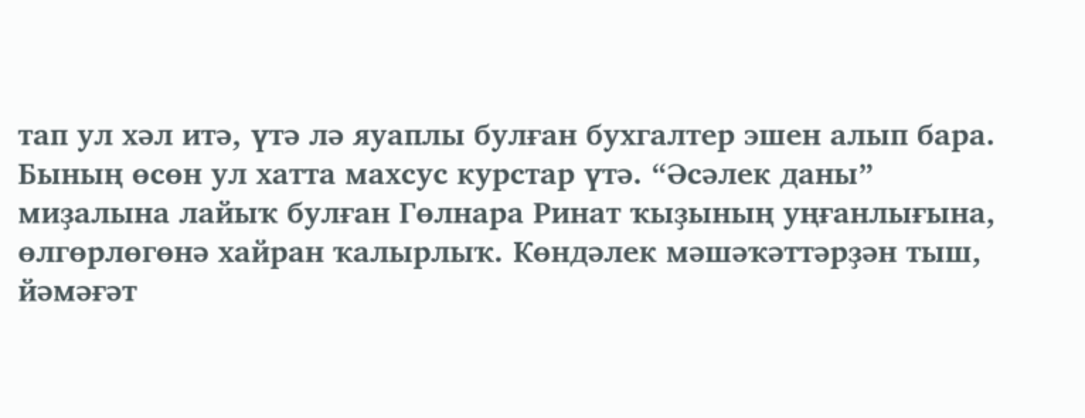тап ул хәл итә, үтә лә яуаплы булған бухгалтер эшен алып бара. Бының өсөн ул хатта махсус курстар үтә. “Әсәлек даны” миҙалына лайыҡ булған Гөлнара Ринат ҡыҙының уңғанлығына, өлгөрлөгөнә хайран ҡалырлыҡ. Көндәлек мәшәҡәттәрҙән тыш, йәмәғәт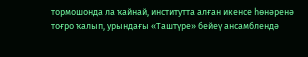тормошонда ла ҡайнай, институтта алған икенсе һөнәренә  тоғро ҡалып, урындағы «Таштүре» бейеү ансамблендә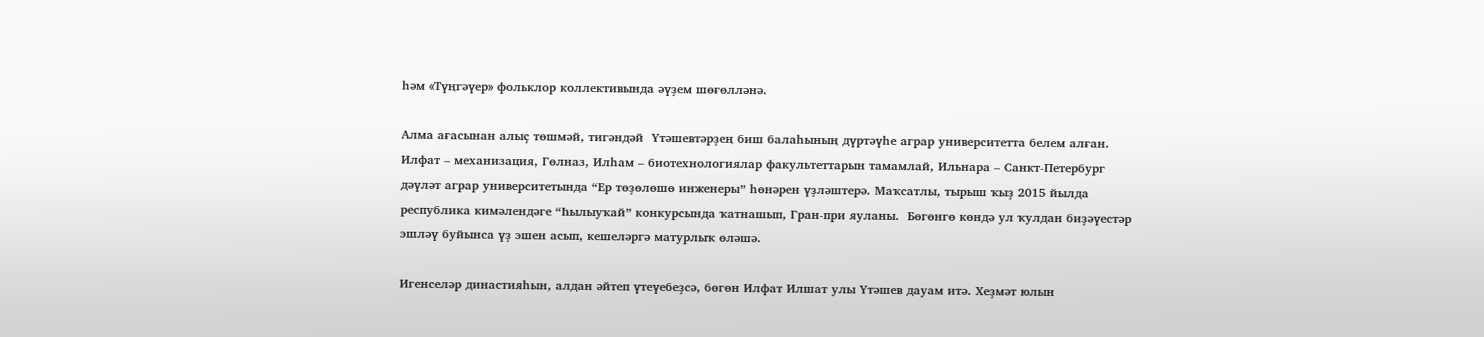һәм «Түңгәүер» фольклор коллективында әүҙем шөғөлләнә.

Алма ағасынан алыҫ төшмәй, тигәндәй  Үтәшевтәрҙең биш балаһының дүртәүһе аграр университетта белем алған. Илфат – механизация, Гөлназ, Илһам – биотехнологиялар факультеттарын тамамлай, Ильнара – Санкт-Петербург дәүләт аграр университетында “Ер төҙөлөшө инженеры” һөнәрен үҙләштерә. Маҡсатлы, тырыш ҡыҙ 2015 йылда республика кимәлендәге “Һылыуҡай” конкурсында ҡатнашып, Гран-при яуланы.  Бөгөнгө көндә ул ҡулдан биҙәүестәр эшләү буйынса үҙ эшен асып, кешеләргә матурлыҡ өләшә.

Игенселәр династияһын, алдан әйтеп үтеүебеҙсә, бөгөн Илфат Илшат улы Үтәшев дауам итә. Хеҙмәт юлын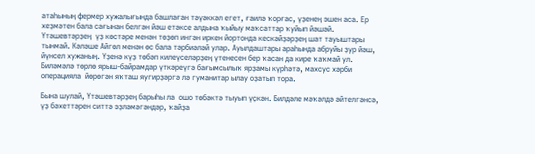атаһының фермер хужалығында башлаған тәүәккәл егет, ғаилә ҡорғас, үҙенең эшен аса. Ер хеҙмәтен бала сағынан белгән йәш етәксе алдына ҡыйыу маҡсаттар ҡуйып йәшәй. Үтәшевтәрҙең  үҙ көстәре менән төҙөп ингән иркен йортонда кескәйҙәрҙең шат тауыштары тынмай. Кәләше Айгөл менән өс бала тәрбиәләй улар. Ауылдаштары араһында абруйы ҙур йәш, йүнсел хужаның. Үҙенә күҙ төбәп килеүселәрҙең үтенесен бер ҡасан да кире ҡаҡмай ул. Биләмәлә төрлө ярыш-байрамдар үткәреүгә бағымсылыҡ ярҙамы күрһәтә, махсус хәрби операцияла  йөрөгән яҡташ яугирҙәргә лә гуманитар ылау оҙатып тора.

Бына шулай, Үтәшевтәрҙең барыһы ла  ошо төбәктә тыуып үҫкән. Билдәле мәҡәлдә әйтелгәнсә, үҙ бәхеттәрен ситтә эҙләмәгәндәр, ҡайҙа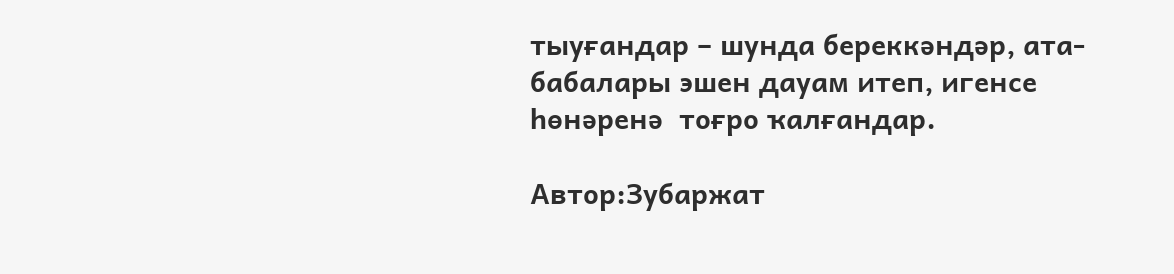тыуғандар – шунда береккәндәр, ата-бабалары эшен дауам итеп, игенсе һөнәренә  тоғро ҡалғандар.

Автор:Зубаржат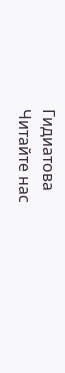Гидиатова
Читайте нас